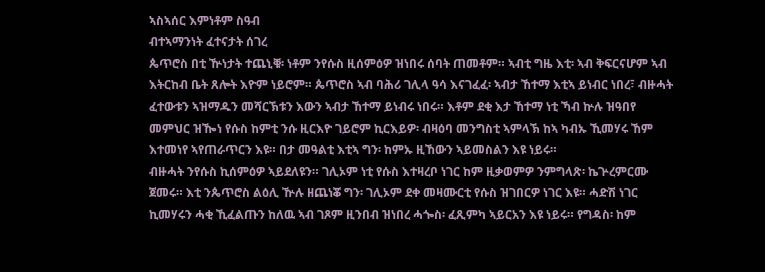ኣስኣሰር እምነቶም ስዓብ
ብተኣማንነት ፈተናታት ሰገረ
ጴጥሮስ በቲ ዅነታት ተጨኒቑ፡ ነቶም ንየሱስ ዚሰምዕዎ ዝነበሩ ሰባት ጠመቶም። ኣብቲ ግዜ እቲ፡ ኣብ ቅፍርናሆም ኣብ እትርከብ ቤት ጸሎት እዮም ነይሮም። ጴጥሮስ ኣብ ባሕሪ ገሊላ ዓሳ እናገፈፈ፡ ኣብታ ኸተማ እቲኣ ይነብር ነበረ፣ ብዙሓት ፈተውቱን ኣዝማዱን መሻርኽቱን እውን ኣብታ ኸተማ ይነብሩ ነበሩ። እቶም ደቂ እታ ኸተማ ነቲ ኻብ ኵሉ ዝዓበየ መምህር ዝዀነ የሱስ ከምቲ ንሱ ዚርእዮ ገይሮም ኪርእይዎ፡ ብዛዕባ መንግስቲ ኣምላኽ ከኣ ካብኡ ኺመሃሩ ኸም እተመነየ ኣየጠራጥርን እዩ። በታ መዓልቲ እቲኣ ግን፡ ከምኡ ዚኸውን ኣይመስልን እዩ ነይሩ።
ብዙሓት ንየሱስ ኪሰምዕዎ ኣይደለዩን። ገሊኦም ነቲ የሱስ እተዛረቦ ነገር ከም ዚቃወምዎ ንምግላጽ፡ ኬጕረምርሙ ጀመሩ። እቲ ንጴጥሮስ ልዕሊ ዅሉ ዘጨነቖ ግን፡ ገሊኦም ደቀ መዛሙርቲ የሱስ ዝገበርዎ ነገር እዩ። ሓድሽ ነገር ኪመሃሩን ሓቂ ኺፈልጡን ከለዉ ኣብ ገጾም ዚንበብ ዝነበረ ሓጐስ፡ ፈጺምካ ኣይርአን እዩ ነይሩ። የግዳስ፡ ከም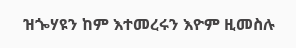ዝጐሃዩን ከም እተመረሩን እዮም ዚመስሉ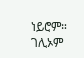ነይሮም። ገሊኦም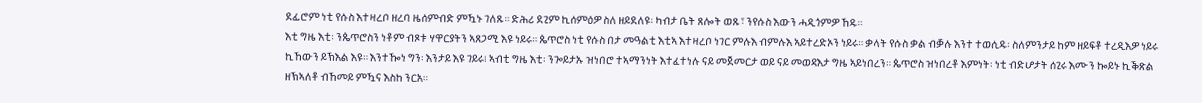ደፊሮም ነቲ የሱስ እተዛረቦ ዘረባ ዜሰምብድ ምዃኑ ገለጹ። ድሕሪ ደጊም ኪሰምዕዎ ስለ ዘይደለዩ፡ ካብታ ቤት ጸሎት ወጹ፣ ንየሱስ እውን ሓዲጎምዎ ኸዱ።
እቲ ግዜ እቲ፡ ንጴጥሮስን ነቶም ብጾቱ ሃዋርያትን ኣጸጋሚ እዩ ነይሩ። ጴጥሮስ ነቲ የሱስ በታ መዓልቲ እቲኣ እተዛረቦ ነገር ምሉእ ብምሉእ ኣይተረድኦን ነይሩ። ቃላት የሱስ ቃል ብቓሉ እንተ ተወሲዱ፡ ስለምንታይ ከም ዘይፍቶ ተረዲእዎ ነይሩ ኪኸውን ይኽእል እዩ። እንተዀነ ግን፡ እንታይ እዩ ገይሩ፧ ኣብቲ ግዜ እቲ፡ ንጐይታኡ ዝነበሮ ተኣማንነት እተፈተነሉ ናይ መጀመርታ ወይ ናይ መወዳእታ ግዜ ኣይነበረን። ጴጥሮስ ዝነበረቶ እምነት፡ ነቲ ብድሆታት ሰጊሩ እሙን ኰይኑ ኪቕጽል ዘኽኣለቶ ብኸመይ ምዃና እስከ ንርአ።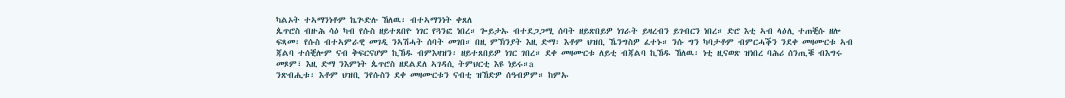ካልኦት ተኣማንነቶም ኬጕድሉ ኸለዉ፡ ብተኣማንነት ቀጸለ
ጴጥሮስ ብዙሕ ሳዕ ካብ የሱስ ዘይተጸበዮ ነገር የጓንፎ ነበረ። ጐይታኡ ብተደጋጋሚ ሰባት ዘይጽበይዎ ነገራት ይዛረብን ይገብርን ነበረ። ድሮ እቲ ኣብ ላዕሊ ተጠቒሱ ዘሎ ፍጻመ፡ የሱስ ብተኣምራዊ መገዲ ንኣሽሓት ሰባት መገበ። በዚ ምኽንያት እዚ ድማ፡ እቶም ህዝቢ ኼንግስዎ ፈተኑ። ንሱ ግን ካባታቶም ብምርሓቕን ንደቀ መዛሙርቱ ኣብ ጃልባ ተሰቒሎም ናብ ቅፍርናሆም ኪኸዱ ብምእዛዝን፡ ዘይተጸበይዎ ነገር ገበረ። ደቀ መዛሙርቱ ለይቲ ብጃልባ ኪኸዱ ኸለዉ፡ ነቲ ዚናወጽ ዝነበረ ባሕሪ ሰንጢቑ ብእግሩ መጾም፣ እዚ ድማ ንእምነት ጴጥሮስ ዘደልደለ ኣገዳሲ ትምህርቲ እዩ ነይሩ።a
ንጽብሒቱ፡ እቶም ህዝቢ ንየሱስን ደቀ መዛሙርቱን ናብቲ ዝኸድዎ ሰዓብዎም። ከምኡ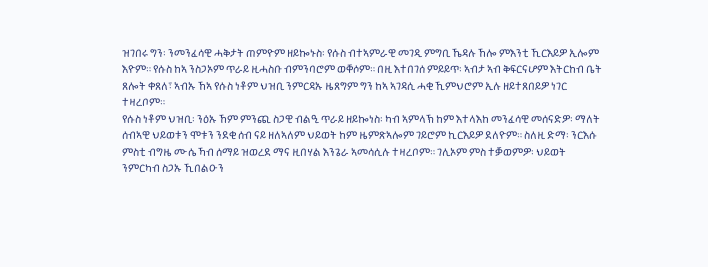ዝገበሩ ግን፡ ንመንፈሳዊ ሓቅታት ጠምዮም ዘይኰኑስ፡ የሱስ ብተኣምራዊ መገዲ ምግቢ ኼዳሉ ኸሎ ምእንቲ ኺርእይዎ ኢሎም እዮም። የሱስ ከኣ ንስጋኦም ጥራይ ዚሓስቡ ብምንባሮም ወቐሶም። በዚ እተበገሰ ምይይጥ፡ ኣብታ ኣብ ቅፍርናሆም እትርከብ ቤት ጸሎት ቀጸለ፣ ኣብኡ ኸኣ የሱስ ነቶም ህዝቢ ንምርዳኡ ዜጸግም ግን ከኣ ኣገዳሲ ሓቂ ኺምህሮም ኢሉ ዘይተጸበይዎ ነገር ተዛረቦም።
የሱስ ነቶም ህዝቢ፡ ንዕኡ ኸም ምንጪ ስጋዊ ብልዒ ጥራይ ዘይኰነስ፡ ካብ ኣምላኽ ከም እተላእከ መንፈሳዊ መሰናድዎ፡ ማለት ሰብኣዊ ህይወቱን ሞቱን ንደቂ ሰብ ናይ ዘለኣለም ህይወት ከም ዜምጽኣሎም ገይሮም ኪርእይዎ ደለዮም። ስለዚ ድማ፡ ንርእሱ ምስቲ ብግዜ ሙሴ ኻብ ሰማይ ዝወረደ ማና ዚበሃል እንጌራ ኣመሳሲሉ ተዛረቦም። ገሊኦም ምስ ተቓወምዎ፡ ህይወት ንምርካብ ስጋኡ ኺበልዑን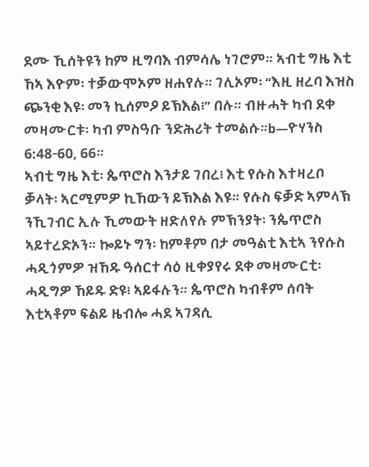ደሙ ኺሰትዩን ከም ዚግባእ ብምሳሌ ነገሮም። ኣብቲ ግዜ እቲ ኸኣ እዮም፡ ተቓውሞኦም ዘሐየሉ። ገሊኦም፡ “እዚ ዘረባ እዝስ ጭንቂ እዩ፡ መን ኪሰምዖ ይኽእል፧” በሉ። ብዙሓት ካብ ደቀ መዛሙርቱ፡ ካብ ምስዓቡ ንድሕሪት ተመልሱ።b—ዮሃንስ 6:48-60, 66።
ኣብቲ ግዜ እቲ፡ ጴጥሮስ እንታይ ገበረ፧ እቲ የሱስ እተዛረቦ ቓላት፡ ኣርሚምዎ ኪኸውን ይኽእል እዩ። የሱስ ፍቓድ ኣምላኽ ንኺገብር ኢሉ ኺመውት ዘድለየሉ ምኽንያት፡ ንጴጥሮስ ኣይተረድኦን። ኰይኑ ግን፡ ከምቶም በታ መዓልቲ እቲኣ ንየሱስ ሓዲጎምዎ ዝኸዱ ዓሰርተ ሳዕ ዚቀያየሩ ደቀ መዛሙርቲ፡ ሓዲግዎ ኸይዱ ድዩ፧ ኣይፋሉን። ጴጥሮስ ካብቶም ሰባት እቲኣቶም ፍልይ ዜብሎ ሓደ ኣገዳሲ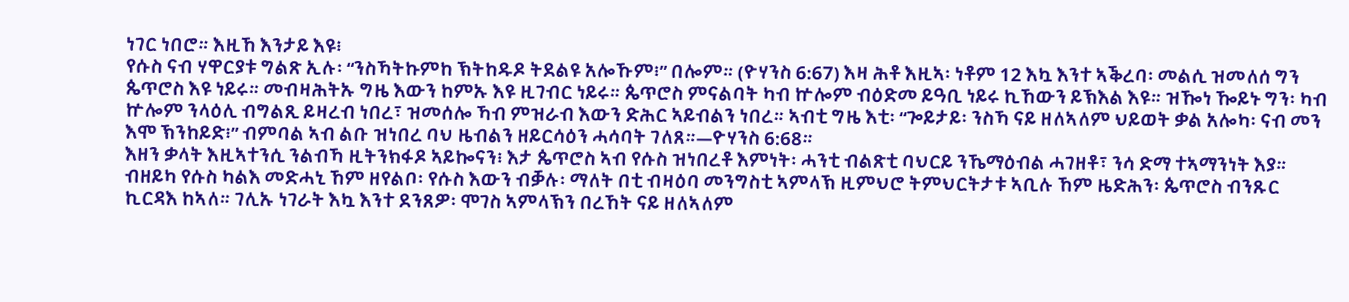ነገር ነበሮ። እዚኸ እንታይ እዩ፧
የሱስ ናብ ሃዋርያቱ ግልጽ ኢሉ፡ “ንስኻትኩምከ ኽትከዱዶ ትደልዩ አሎኹም፧” በሎም። (ዮሃንስ 6:67) እዛ ሕቶ እዚኣ፡ ነቶም 12 እኳ እንተ ኣቕረባ፡ መልሲ ዝመለሰ ግን ጴጥሮስ እዩ ነይሩ። መብዛሕትኡ ግዜ እውን ከምኡ እዩ ዚገብር ነይሩ። ጴጥሮስ ምናልባት ካብ ኵሎም ብዕድመ ይዓቢ ነይሩ ኪኸውን ይኽእል እዩ። ዝዀነ ዀይኑ ግን፡ ካብ ኵሎም ንላዕሊ ብግልጺ ይዛረብ ነበረ፣ ዝመሰሎ ኻብ ምዝራብ እውን ድሕር ኣይብልን ነበረ። ኣብቲ ግዜ እቲ፡ “ጐይታይ፡ ንስኻ ናይ ዘለኣለም ህይወት ቃል አሎካ፡ ናብ መን እሞ ኽንከይድ፧” ብምባል ኣብ ልቡ ዝነበረ ባህ ዜብልን ዘይርሳዕን ሓሳባት ገለጸ።—ዮሃንስ 6:68።
እዘን ቃላት እዚኣተንሲ ንልብኻ ዚትንክፋዶ ኣይኰናን፧ እታ ጴጥሮስ ኣብ የሱስ ዝነበረቶ እምነት፡ ሓንቲ ብልጽቲ ባህርይ ንኼማዕብል ሓገዘቶ፣ ንሳ ድማ ተኣማንነት እያ። ብዘይካ የሱስ ካልእ መድሓኒ ኸም ዘየልቦ፡ የሱስ እውን ብቓሉ፡ ማለት በቲ ብዛዕባ መንግስቲ ኣምላኽ ዚምህሮ ትምህርትታቱ ኣቢሉ ኸም ዜድሕን፡ ጴጥሮስ ብንጹር ኪርዳእ ከኣለ። ገሊኡ ነገራት እኳ እንተ ደንጸዎ፡ ሞገስ ኣምላኽን በረኸት ናይ ዘለኣለም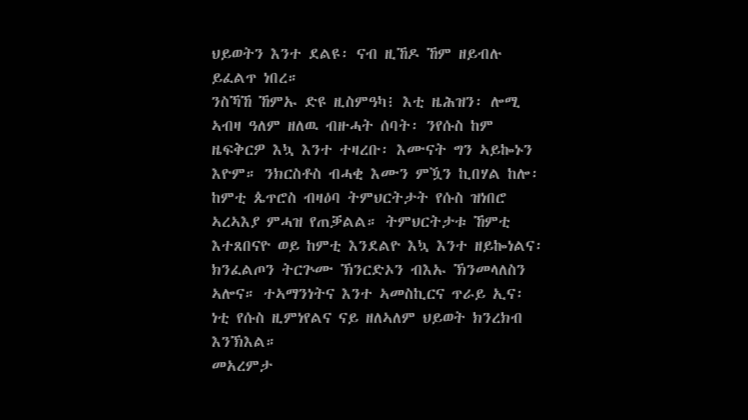ህይወትን እንተ ደልዩ፡ ናብ ዚኸዶ ኸም ዘይብሉ ይፈልጥ ነበረ።
ንስኻኸ ኸምኡ ድዩ ዚስምዓካ፧ እቲ ዜሕዝን፡ ሎሚ ኣብዛ ዓለም ዘለዉ ብዙሓት ሰባት፡ ንየሱስ ከም ዜፍቅርዎ እኳ እንተ ተዛረቡ፡ እሙናት ግን ኣይኰኑን እዮም። ንክርስቶስ ብሓቂ እሙን ምዃን ኪበሃል ከሎ፡ ከምቲ ጴጥሮስ ብዛዕባ ትምህርትታት የሱስ ዝነበሮ ኣረኣእያ ምሓዝ የጠቓልል። ትምህርትታቱ ኸምቲ እተጸበናዮ ወይ ከምቲ እንደልዮ እኳ እንተ ዘይኰነልና፡ ክንፈልጦን ትርጕሙ ኽንርድኦን ብእኡ ኽንመላለስን ኣሎና። ተኣማንነትና እንተ ኣመስኪርና ጥራይ ኢና፡ ነቲ የሱስ ዚምነየልና ናይ ዘለኣለም ህይወት ክንረክብ እንኽእል።
መአረምታ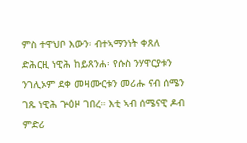ምስ ተዋህቦ እውን፡ ብተኣማንነት ቀጸለ
ድሕርዚ ነዊሕ ከይጸንሐ፡ የሱስ ንሃዋርያቱን ንገሊኦም ደቀ መዛሙርቱን መሪሑ ናብ ሰሜን ገጹ ነዊሕ ጕዕዞ ገበረ። እቲ ኣብ ሰሜናዊ ዶብ ምድሪ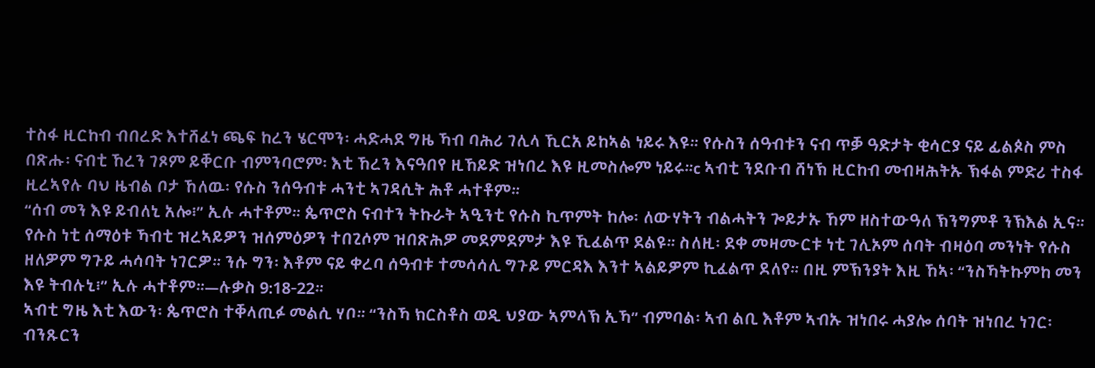ተስፋ ዚርከብ ብበረድ እተሸፈነ ጫፍ ከረን ሄርሞን፡ ሓድሓደ ግዜ ኻብ ባሕሪ ገሊላ ኺርአ ይከኣል ነይሩ እዩ። የሱስን ሰዓብቱን ናብ ጥቓ ዓድታት ቂሳርያ ናይ ፊልጶስ ምስ በጽሑ፡ ናብቲ ኸረን ገጾም ይቐርቡ ብምንባሮም፡ እቲ ኸረን እናዓበየ ዚኸይድ ዝነበረ እዩ ዚመስሎም ነይሩ።c ኣብቲ ንደቡብ ሸነኽ ዚርከብ መብዛሕትኡ ኽፋል ምድሪ ተስፋ ዚረኣየሉ ባህ ዜብል ቦታ ኸለዉ፡ የሱስ ንሰዓብቱ ሓንቲ ኣገዳሲት ሕቶ ሓተቶም።
“ሰብ መን እዩ ይብለኒ አሎ፧” ኢሉ ሓተቶም። ጴጥሮስ ናብተን ትኩራት ኣዒንቲ የሱስ ኪጥምት ከሎ፡ ለውሃትን ብልሓትን ጐይታኡ ኸም ዘስተውዓለ ኽንግምቶ ንኽእል ኢና። የሱስ ነቲ ሰማዕቱ ኻብቲ ዝረኣይዎን ዝሰምዕዎን ተበጊሶም ዝበጽሕዎ መደምደምታ እዩ ኺፈልጥ ደልዩ። ስለዚ፡ ደቀ መዛሙርቱ ነቲ ገሊኦም ሰባት ብዛዕባ መንነት የሱስ ዘለዎም ግጉይ ሓሳባት ነገርዎ። ንሱ ግን፡ እቶም ናይ ቀረባ ሰዓብቱ ተመሳሳሊ ግጉይ ምርዳእ እንተ ኣልይዎም ኪፈልጥ ደለየ። በዚ ምኽንያት እዚ ኸኣ፡ “ንስኻትኩምከ መን እዩ ትብሉኒ፧” ኢሉ ሓተቶም።—ሉቃስ 9:18-22።
ኣብቲ ግዜ እቲ እውን፡ ጴጥሮስ ተቐላጢፉ መልሲ ሃቦ። “ንስኻ ክርስቶስ ወዲ ህያው ኣምላኽ ኢኻ” ብምባል፡ ኣብ ልቢ እቶም ኣብኡ ዝነበሩ ሓያሎ ሰባት ዝነበረ ነገር፡ ብንጹርን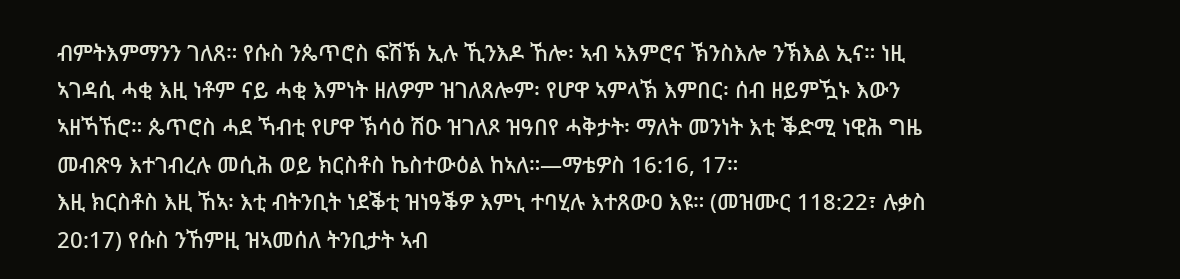ብምትእምማንን ገለጸ። የሱስ ንጴጥሮስ ፍሽኽ ኢሉ ኺንእዶ ኸሎ፡ ኣብ ኣእምሮና ኽንስእሎ ንኽእል ኢና። ነዚ ኣገዳሲ ሓቂ እዚ ነቶም ናይ ሓቂ እምነት ዘለዎም ዝገለጸሎም፡ የሆዋ ኣምላኽ እምበር፡ ሰብ ዘይምዃኑ እውን ኣዘኻኸሮ። ጴጥሮስ ሓደ ኻብቲ የሆዋ ኽሳዕ ሽዑ ዝገለጾ ዝዓበየ ሓቅታት፡ ማለት መንነት እቲ ቕድሚ ነዊሕ ግዜ መብጽዓ እተገብረሉ መሲሕ ወይ ክርስቶስ ኬስተውዕል ከኣለ።—ማቴዎስ 16:16, 17።
እዚ ክርስቶስ እዚ ኸኣ፡ እቲ ብትንቢት ነደቕቲ ዝነዓቕዎ እምኒ ተባሂሉ እተጸውዐ እዩ። (መዝሙር 118:22፣ ሉቃስ 20:17) የሱስ ንኸምዚ ዝኣመሰለ ትንቢታት ኣብ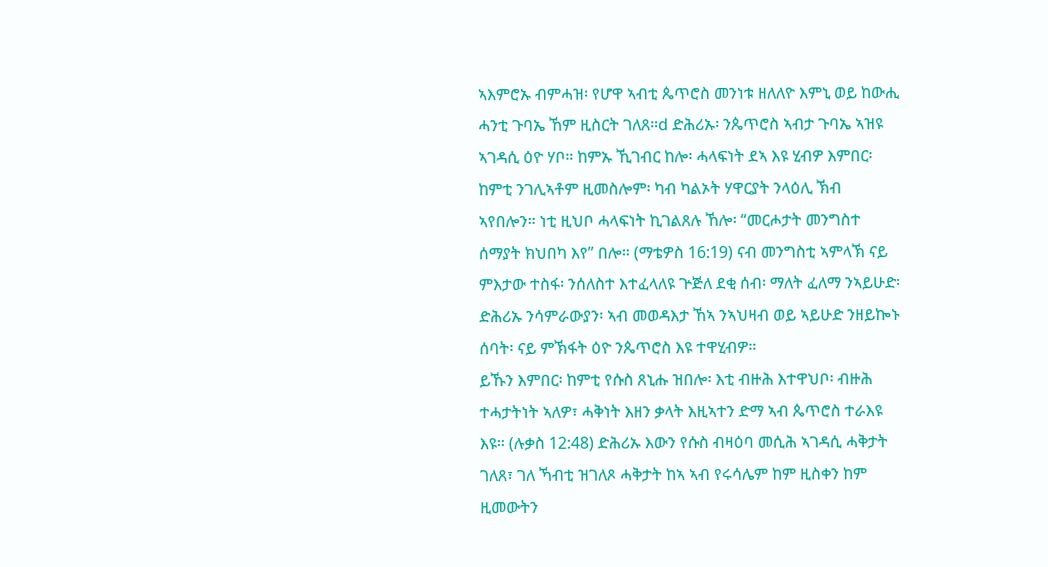ኣእምሮኡ ብምሓዝ፡ የሆዋ ኣብቲ ጴጥሮስ መንነቱ ዘለለዮ እምኒ ወይ ከውሒ ሓንቲ ጉባኤ ኸም ዚስርት ገለጸ።d ድሕሪኡ፡ ንጴጥሮስ ኣብታ ጉባኤ ኣዝዩ ኣገዳሲ ዕዮ ሃቦ። ከምኡ ኺገብር ከሎ፡ ሓላፍነት ደኣ እዩ ሂብዎ እምበር፡ ከምቲ ንገሊኣቶም ዚመስሎም፡ ካብ ካልኦት ሃዋርያት ንላዕሊ ኽብ ኣየበሎን። ነቲ ዚህቦ ሓላፍነት ኪገልጸሉ ኸሎ፡ “መርሖታት መንግስተ ሰማያት ክህበካ እየ” በሎ። (ማቴዎስ 16:19) ናብ መንግስቲ ኣምላኽ ናይ ምእታው ተስፋ፡ ንሰለስተ እተፈላለዩ ጕጅለ ደቂ ሰብ፡ ማለት ፈለማ ንኣይሁድ፡ ድሕሪኡ ንሳምራውያን፡ ኣብ መወዳእታ ኸኣ ንኣህዛብ ወይ ኣይሁድ ንዘይኰኑ ሰባት፡ ናይ ምኽፋት ዕዮ ንጴጥሮስ እዩ ተዋሂብዎ።
ይኹን እምበር፡ ከምቲ የሱስ ጸኒሑ ዝበሎ፡ እቲ ብዙሕ እተዋህቦ፡ ብዙሕ ተሓታትነት ኣለዎ፣ ሓቅነት እዘን ቃላት እዚኣተን ድማ ኣብ ጴጥሮስ ተራእዩ እዩ። (ሉቃስ 12:48) ድሕሪኡ እውን የሱስ ብዛዕባ መሲሕ ኣገዳሲ ሓቅታት ገለጸ፣ ገለ ኻብቲ ዝገለጾ ሓቅታት ከኣ ኣብ የሩሳሌም ከም ዚስቀን ከም ዚመውትን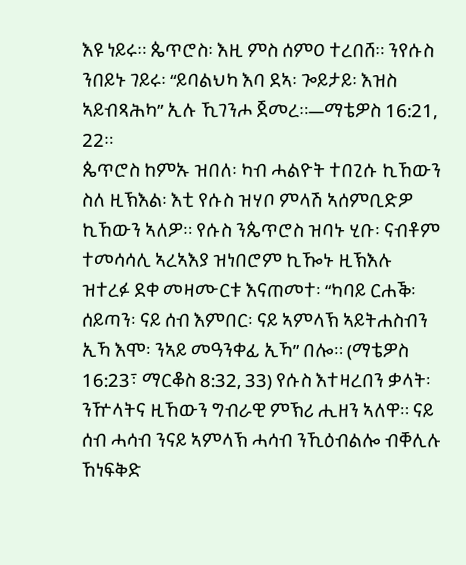እዩ ነይሩ። ጴጥሮስ፡ እዚ ምስ ሰምዐ ተረበሸ። ንየሱስ ንበይኑ ገይሩ፡ “ይባልህካ እባ ደኣ፡ ጐይታይ፡ እዝስ ኣይብጻሕካ” ኢሉ ኺገንሖ ጀመረ።—ማቴዎስ 16:21, 22።
ጴጥሮስ ከምኡ ዝበለ፡ ካብ ሓልዮት ተበጊሱ ኪኸውን ስለ ዚኽእል፡ እቲ የሱስ ዝሃቦ ምላሽ ኣሰምቢድዎ ኪኸውን ኣለዎ። የሱስ ንጴጥሮስ ዝባኑ ሂቡ፡ ናብቶም ተመሳሳሊ ኣረኣእያ ዝነበሮም ኪዀኑ ዚኽእሉ ዝተረፉ ደቀ መዛሙርቱ እናጠመተ፡ “ካባይ ርሐቕ፡ ሰይጣን፡ ናይ ሰብ እምበር፡ ናይ ኣምላኽ ኣይትሐስብን ኢኻ እሞ፡ ንኣይ መዓንቀፊ ኢኻ” በሎ። (ማቴዎስ 16:23፣ ማርቆስ 8:32, 33) የሱስ እተዛረበን ቃላት፡ ንዅላትና ዚኸውን ግብራዊ ምኽሪ ሒዘን ኣለዋ። ናይ ሰብ ሓሳብ ንናይ ኣምላኽ ሓሳብ ንኺዕብልሎ ብቐሊሉ ኸነፍቅድ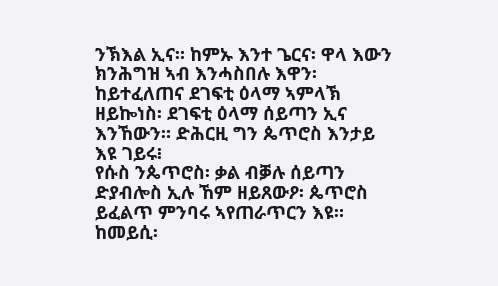ንኽእል ኢና። ከምኡ እንተ ጌርና፡ ዋላ እውን ክንሕግዝ ኣብ እንሓስበሉ እዋን፡ ከይተፈለጠና ደገፍቲ ዕላማ ኣምላኽ ዘይኰነስ፡ ደገፍቲ ዕላማ ሰይጣን ኢና እንኸውን። ድሕርዚ ግን ጴጥሮስ እንታይ እዩ ገይሩ፧
የሱስ ንጴጥሮስ፡ ቃል ብቓሉ ሰይጣን ድያብሎስ ኢሉ ኸም ዘይጸውዖ፡ ጴጥሮስ ይፈልጥ ምንባሩ ኣየጠራጥርን እዩ። ከመይሲ፡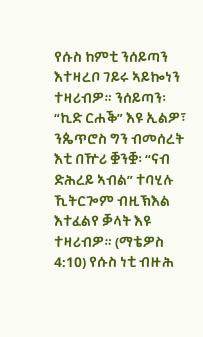የሱስ ከምቲ ንሰይጣን እተዛረቦ ገይሩ ኣይኰነን ተዛሪብዎ። ንሰይጣን፡ “ኪድ ርሐቕ” እዩ ኢልዎ፣ ንጴጥሮስ ግን ብመሰረት እቲ በዅሪ ቛንቛ፡ “ናብ ድሕረይ ኣብል” ተባሂሉ ኺትርጐም ብዚኽእል እተፈልየ ቓላት እዩ ተዛሪብዎ። (ማቴዎስ 4:10) የሱስ ነቲ ብዙሕ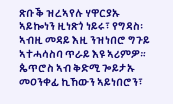ጽቡቕ ዝረኣየሉ ሃዋርያኡ ኣይኰነን ዚነጽጎ ነይሩ፣ የግዳስ፡ ኣብዚ መዳይ እዚ ንዝነበሮ ግጉይ ኣተሓሳስባ ጥራይ እዩ ኣሪምዎ። ጴጥሮስ ኣብ ቅድሚ ጐይታኡ መዐንቀፊ ኪኸውን ኣይነበሮን፣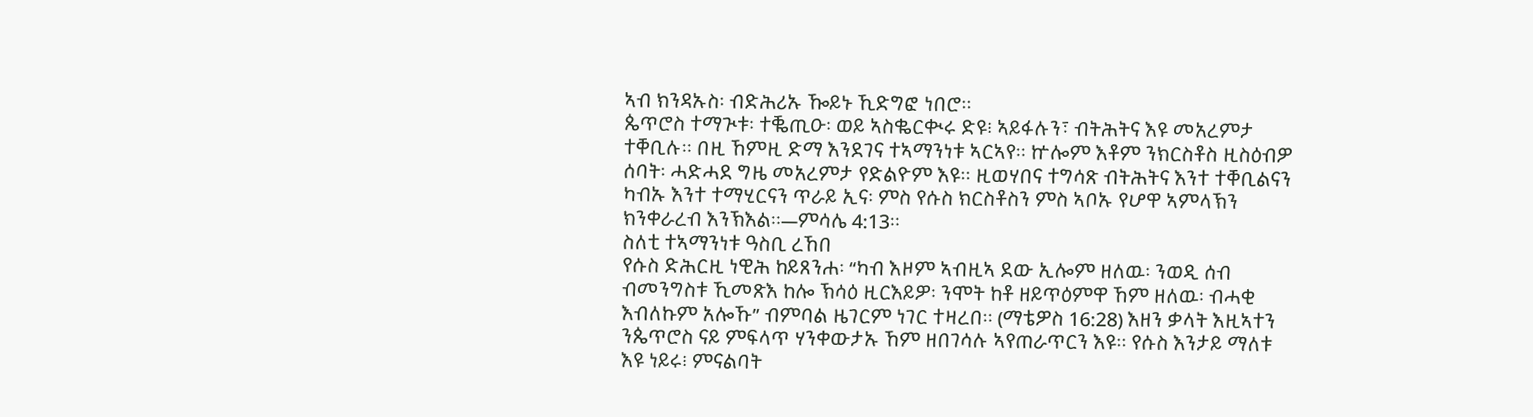ኣብ ክንዳኡስ፡ ብድሕሪኡ ዀይኑ ኺድግፎ ነበሮ።
ጴጥሮስ ተማጒቱ፡ ተቘጢዑ፡ ወይ ኣስቈርቊሩ ድዩ፧ ኣይፋሉን፣ ብትሕትና እዩ መአረምታ ተቐቢሉ። በዚ ኸምዚ ድማ እንደገና ተኣማንነቱ ኣርኣየ። ኵሎም እቶም ንክርስቶስ ዚስዕብዎ ሰባት፡ ሓድሓደ ግዜ መአረምታ የድልዮም እዩ። ዚወሃበና ተግሳጽ ብትሕትና እንተ ተቐቢልናን ካብኡ እንተ ተማሂርናን ጥራይ ኢና፡ ምስ የሱስ ክርስቶስን ምስ ኣቦኡ የሆዋ ኣምላኽን ክንቀራረብ እንኽእል።—ምሳሌ 4:13።
ስለቲ ተኣማንነቱ ዓስቢ ረኸበ
የሱስ ድሕርዚ ነዊሕ ከይጸንሐ፡ “ካብ እዞም ኣብዚኣ ደው ኢሎም ዘለዉ፡ ንወዲ ሰብ ብመንግስቱ ኺመጽእ ከሎ ኽሳዕ ዚርእይዎ፡ ንሞት ከቶ ዘይጥዕምዋ ኸም ዘለዉ፡ ብሓቂ እብለኩም አሎኹ” ብምባል ዜገርም ነገር ተዛረበ። (ማቴዎስ 16:28) እዘን ቃላት እዚኣተን ንጴጥሮስ ናይ ምፍላጥ ሃንቀውታኡ ኸም ዘበገሳሉ ኣየጠራጥርን እዩ። የሱስ እንታይ ማለቱ እዩ ነይሩ፧ ምናልባት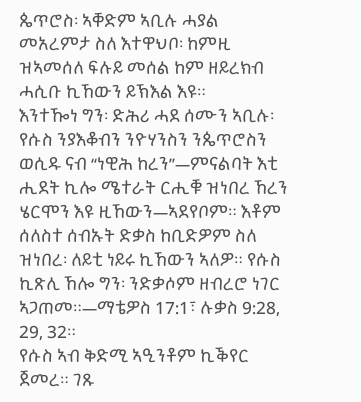ጴጥሮስ፡ ኣቐድም ኣቢሉ ሓያል መአረምታ ስለ እተዋህቦ፡ ከምዚ ዝኣመሰለ ፍሉይ መሰል ከም ዘይረክብ ሓሲቡ ኪኸውን ይኽእል እዩ።
እንተዀነ ግን፡ ድሕሪ ሓደ ሰሙን ኣቢሉ፡ የሱስ ንያእቆብን ንዮሃንስን ንጴጥሮስን ወሲዱ ናብ “ነዊሕ ከረን”—ምናልባት እቲ ሒደት ኪሎ ሜተራት ርሒቑ ዝነበረ ኸረን ሄርሞን እዩ ዚኸውን—ኣደየቦም። እቶም ሰለስተ ሰብኡት ድቃስ ከቢድዎም ስለ ዝነበረ፡ ለይቲ ነይሩ ኪኸውን ኣለዎ። የሱስ ኪጽሊ ኸሎ ግን፡ ንድቃሶም ዘብረሮ ነገር ኣጋጠመ።—ማቴዎስ 17:1፣ ሉቃስ 9:28, 29, 32።
የሱስ ኣብ ቅድሚ ኣዒንቶም ኪቕየር ጀመረ። ገጹ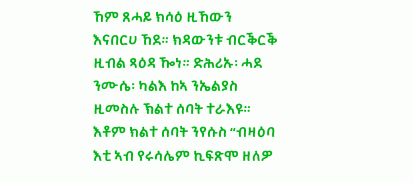ኸም ጸሓይ ክሳዕ ዚኸውን እናበርሀ ኸደ። ክዳውንቱ ብርቕርቕ ዚብል ጻዕዳ ዀነ። ድሕሪኡ፡ ሓደ ንሙሴ፡ ካልእ ከኣ ንኤልያስ ዚመስሉ ኽልተ ሰባት ተራእዩ። እቶም ክልተ ሰባት ንየሱስ “ብዛዕባ እቲ ኣብ የሩሳሌም ኪፍጽሞ ዘለዎ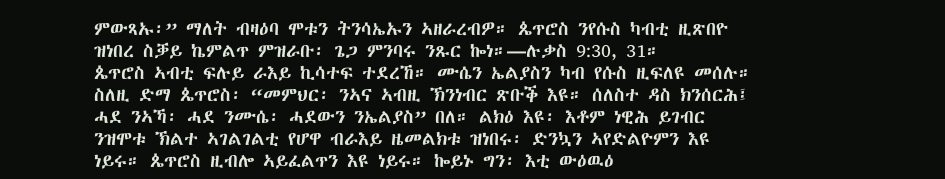ምውጻኡ፡” ማለት ብዛዕባ ሞቱን ትንሳኤኡን ኣዘራረብዎ። ጴጥሮስ ንየሱስ ካብቲ ዚጽበዮ ዝነበረ ስቓይ ኬምልጥ ምዝራቡ፡ ጌጋ ምንባሩ ንጹር ኰነ።—ሉቃስ 9:30, 31።
ጴጥሮስ ኣብቲ ፍሉይ ራእይ ኪሳተፍ ተደረኸ። ሙሴን ኤልያስን ካብ የሱስ ዚፍለዩ መሰሉ። ስለዚ ድማ ጴጥሮስ፡ “መምህር፡ ንኣና ኣብዚ ኽንነብር ጽቡቕ እዩ። ሰለስተ ዳስ ክንሰርሕ፤ ሓደ ንኣኻ፡ ሓደ ንሙሴ፡ ሓደውን ንኤልያስ” በለ። ልክዕ እዩ፡ እቶም ነዊሕ ይገብር ንዝሞቱ ኽልተ ኣገልገልቲ የሆዋ ብራእይ ዜመልክቱ ዝነበሩ፡ ድንኳን ኣየድልዮምን እዩ ነይሩ። ጴጥሮስ ዚብሎ ኣይፈልጥን እዩ ነይሩ። ኰይኑ ግን፡ እቲ ውዕዉዕ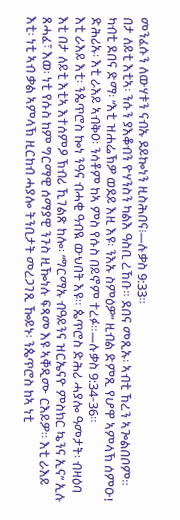መንፈሱን ለውሃቱን ናብኡ ደይኰነን ዚስሕበና፧—ሉቃስ 9:33።
በታ ለይቲ እቲኣ፡ ንሱን ያእቆብን ዮሃንስን ካልእ ዓስቢ ረኸቡ። ደበና መጺኡ፡ ኣብቲ ኸረን ኣጐልበቦም። ካብቲ ደበና ድማ፡ “እቲ ዝሐሬኽዎ ወደይ እዚ እዩ፡ ንእኡ ስምዕዎ” ዚብል ድምጺ የሆዋ ኣምላኽ ሰምዑ! ድሕሪኡ፡ እቲ ራእይ ኣብቅዐ፡ ንሳቶም ከኣ ምስ የሱስ በይኖም ተረፉ።—ሉቃስ 9:34-36።
እቲ ራእይ እቲ፡ ንጴጥሮስ ኰነ ንዓና ብሓቂ ዓብዪ ውህበት እዩ። ጴጥሮስ ድሕሪ ሓያሎ ዓመታት፡ ብዛዕባ እቲ በታ ለይቲ እቲኣ እተሰምዖ ኽብሪ ኺገልጽ ከሎ፡ “ግርማኡ ብዓይንና ዝርኤናዮ ምስክር ኴንና ኢና” ኢሉ ጸሓፈ፣ እወ፡ ነቲ የሱስ ከም ግርማዊ ሰማያዊ ንጉስ ዚዀነሉ ፍጻመ እዩ ኣቐዲሙ ርእይዎ። እቲ ራእይ እቲ፡ ነቲ ኣብ ቃል ኣምላኽ ዚርከብ ሓያሎ ትንቢታት መረጋገጺ ዀይኑ፡ ንጴጥሮስ ከኣ ነቲ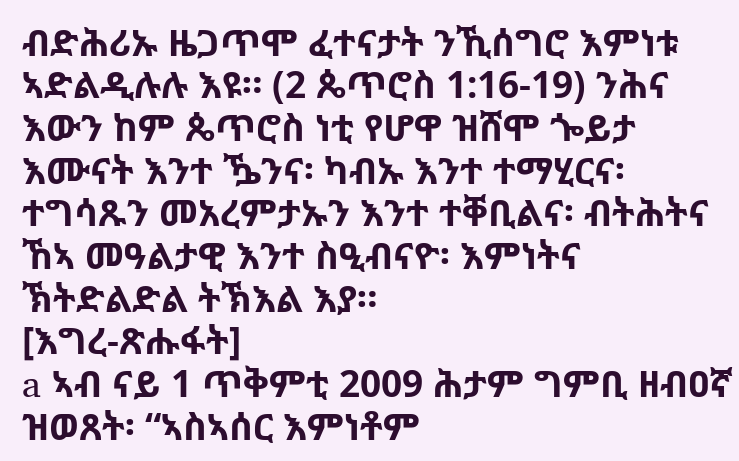ብድሕሪኡ ዜጋጥሞ ፈተናታት ንኺሰግሮ እምነቱ ኣድልዲሉሉ እዩ። (2 ጴጥሮስ 1:16-19) ንሕና እውን ከም ጴጥሮስ ነቲ የሆዋ ዝሸሞ ጐይታ እሙናት እንተ ዄንና፡ ካብኡ እንተ ተማሂርና፡ ተግሳጹን መአረምታኡን እንተ ተቐቢልና፡ ብትሕትና ኸኣ መዓልታዊ እንተ ስዒብናዮ፡ እምነትና ኽትድልድል ትኽእል እያ።
[እግረ-ጽሑፋት]
a ኣብ ናይ 1 ጥቅምቲ 2009 ሕታም ግምቢ ዘብዐኛ ዝወጸት፡ “ኣስኣሰር እምነቶም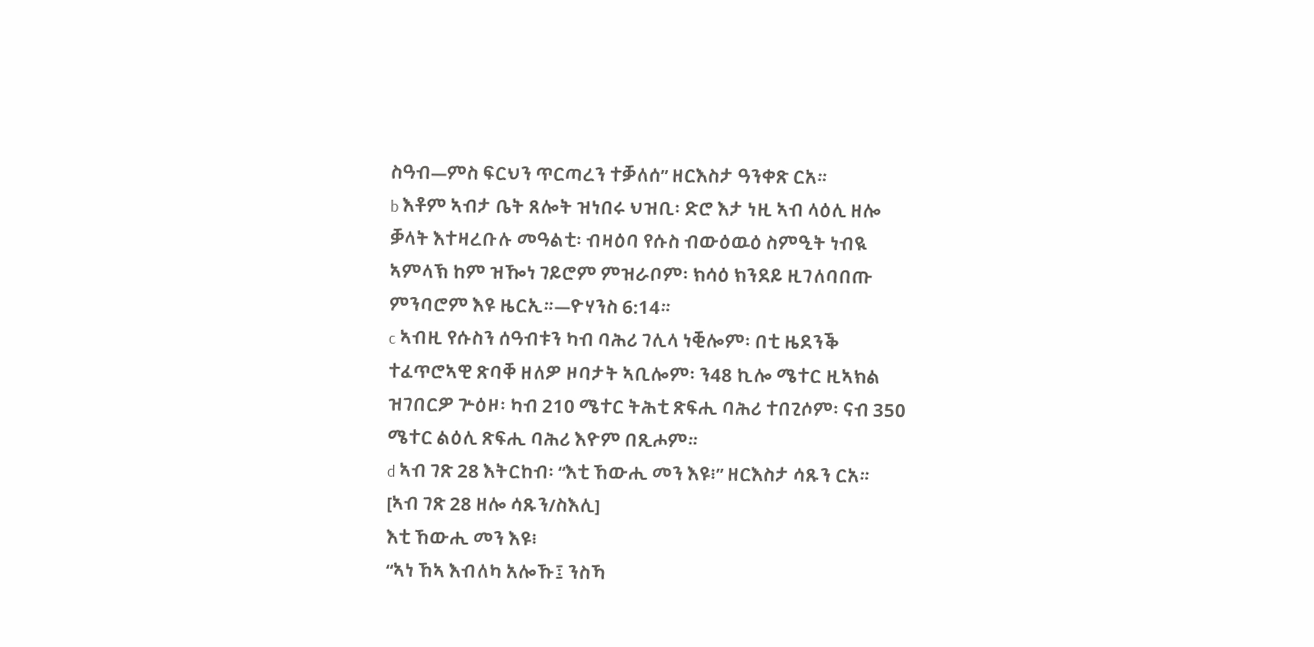ስዓብ—ምስ ፍርህን ጥርጣረን ተቓለሰ” ዘርእስታ ዓንቀጽ ርአ።
b እቶም ኣብታ ቤት ጸሎት ዝነበሩ ህዝቢ፡ ድሮ እታ ነዚ ኣብ ላዕሊ ዘሎ ቓላት እተዛረቡሉ መዓልቲ፡ ብዛዕባ የሱስ ብውዕዉዕ ስምዒት ነብዪ ኣምላኽ ከም ዝዀነ ገይሮም ምዝራቦም፡ ክሳዕ ክንደይ ዚገለባበጡ ምንባሮም እዩ ዜርኢ።—ዮሃንስ 6:14።
c ኣብዚ የሱስን ሰዓብቱን ካብ ባሕሪ ገሊላ ነቒሎም፡ በቲ ዜደንቕ ተፈጥሮኣዊ ጽባቐ ዘለዎ ዞባታት ኣቢሎም፡ ን48 ኪሎ ሜተር ዚኣክል ዝገበርዎ ጕዕዞ፡ ካብ 210 ሜተር ትሕቲ ጽፍሒ ባሕሪ ተበጊሶም፡ ናብ 350 ሜተር ልዕሊ ጽፍሒ ባሕሪ እዮም በጺሖም።
d ኣብ ገጽ 28 እትርከብ፡ “እቲ ኸውሒ መን እዩ፧” ዘርእስታ ሳጹን ርአ።
[ኣብ ገጽ 28 ዘሎ ሳጹን/ስእሊ]
እቲ ኸውሒ መን እዩ፧
“ኣነ ኸኣ እብለካ አሎኹ፤ ንስኻ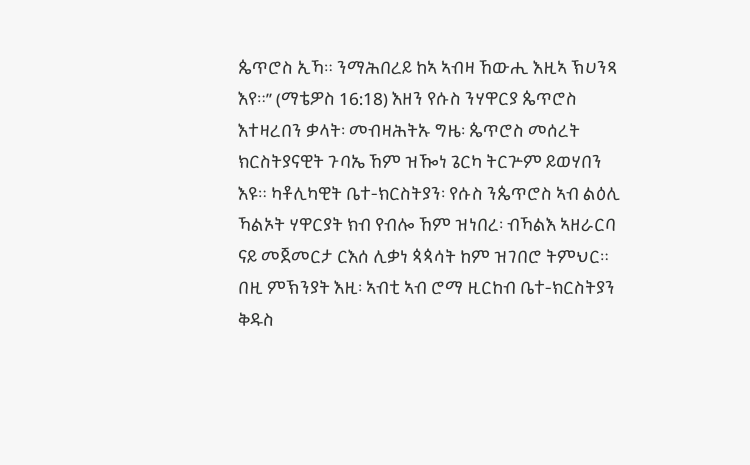ጴጥሮስ ኢኻ። ንማሕበረይ ከኣ ኣብዛ ኸውሒ እዚኣ ኽሀንጻ እየ።” (ማቴዎስ 16:18) እዘን የሱስ ንሃዋርያ ጴጥሮስ እተዛረበን ቃላት፡ መብዛሕትኡ ግዜ፡ ጴጥሮስ መሰረት ክርስትያናዊት ጉባኤ ኸም ዝዀነ ጌርካ ትርጕም ይወሃበን እዩ። ካቶሊካዊት ቤተ-ክርስትያን፡ የሱስ ንጴጥሮስ ኣብ ልዕሊ ኻልኦት ሃዋርያት ክብ የብሎ ኸም ዝነበረ፡ ብኻልእ ኣዘራርባ ናይ መጀመርታ ርእሰ ሊቃነ ጳጳሳት ከም ዝገበሮ ትምህር። በዚ ምኽንያት እዚ፡ ኣብቲ ኣብ ሮማ ዚርከብ ቤተ-ክርስትያን ቅዱስ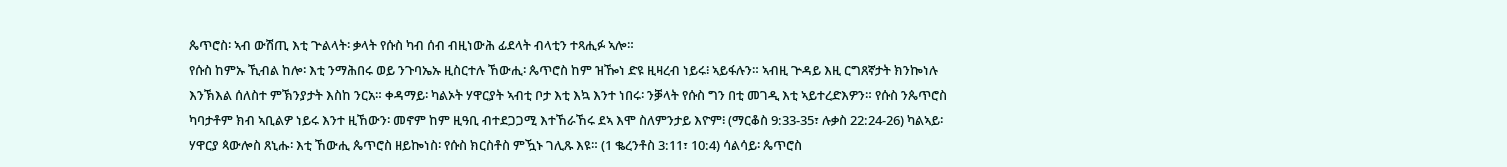ጴጥሮስ፡ ኣብ ውሽጢ እቲ ጕልላት፡ ቃላት የሱስ ካብ ሰብ ብዚነውሕ ፊደላት ብላቲን ተጻሒፉ ኣሎ።
የሱስ ከምኡ ኺብል ከሎ፡ እቲ ንማሕበሩ ወይ ንጉባኤኡ ዚስርተሉ ኸውሒ፡ ጴጥሮስ ከም ዝዀነ ድዩ ዚዛረብ ነይሩ፧ ኣይፋሉን። ኣብዚ ጕዳይ እዚ ርግጸኛታት ክንኰነሉ እንኽእል ሰለስተ ምኽንያታት እስከ ንርአ። ቀዳማይ፡ ካልኦት ሃዋርያት ኣብቲ ቦታ እቲ እኳ እንተ ነበሩ፡ ንቓላት የሱስ ግን በቲ መገዲ እቲ ኣይተረድእዎን። የሱስ ንጴጥሮስ ካባታቶም ክብ ኣቢልዎ ነይሩ እንተ ዚኸውን፡ መኖም ከም ዚዓቢ ብተደጋጋሚ እተኸራኸሩ ደኣ እሞ ስለምንታይ እዮም፧ (ማርቆስ 9:33-35፣ ሉቃስ 22:24-26) ካልኣይ፡ ሃዋርያ ጳውሎስ ጸኒሑ፡ እቲ ኸውሒ ጴጥሮስ ዘይኰነስ፡ የሱስ ክርስቶስ ምዃኑ ገሊጹ እዩ። (1 ቈረንቶስ 3:11፣ 10:4) ሳልሳይ፡ ጴጥሮስ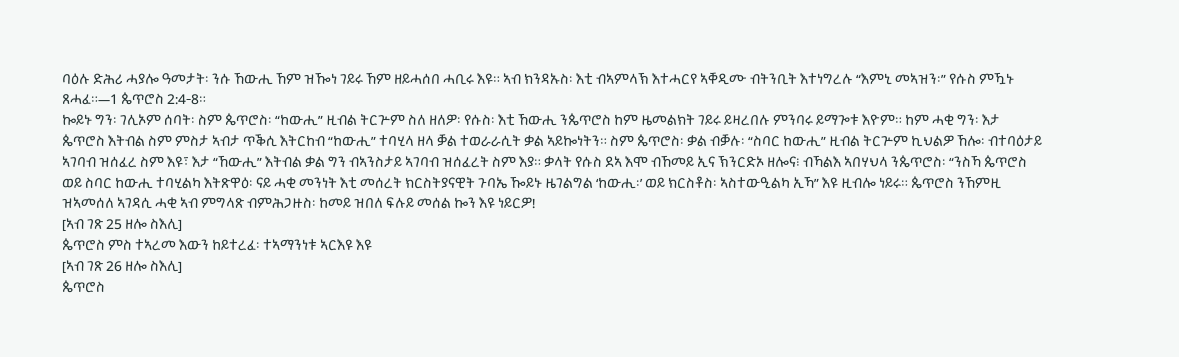ባዕሉ ድሕሪ ሓያሎ ዓመታት፡ ንሱ ኸውሒ ኸም ዝዀነ ገይሩ ኸም ዘይሓሰበ ሓቢሩ እዩ። ኣብ ክንዳኡስ፡ እቲ ብኣምላኽ እተሓርየ ኣቐዲሙ ብትንቢት እተነግረሉ “እምኒ መኣዝን፡” የሱስ ምዃኑ ጸሓፈ።—1 ጴጥሮስ 2:4-8።
ኰይኑ ግን፡ ገሊኦም ሰባት፡ ስም ጴጥሮስ፡ “ከውሒ” ዚብል ትርጕም ስለ ዘለዎ፡ የሱስ፡ እቲ ኸውሒ ንጴጥሮስ ከም ዜመልክት ገይሩ ይዛረበሉ ምንባሩ ይማጐቱ እዮም። ከም ሓቂ ግን፡ እታ ጴጥሮስ እትብል ስም ምስታ ኣብታ ጥቕሲ እትርከብ “ከውሒ” ተባሂላ ዘላ ቓል ተወራራሲት ቃል ኣይኰነትን። ስም ጴጥሮስ፡ ቃል ብቓሉ፡ “ስባር ከውሒ” ዚብል ትርጕም ኪህልዎ ኸሎ፡ ብተባዕታይ ኣገባብ ዝሰፈረ ስም እዩ፣ እታ “ኸውሒ” እትብል ቃል ግን ብኣንስታይ ኣገባብ ዝሰፈረት ስም እያ። ቃላት የሱስ ደኣ እሞ ብኸመይ ኢና ኽንርድኦ ዘሎና፧ ብኻልእ ኣበሃህላ ንጴጥሮስ፡ “ንስኻ ጴጥሮስ ወይ ስባር ከውሒ ተባሂልካ እትጽዋዕ፡ ናይ ሓቂ መንነት እቲ መሰረት ክርስትያናዊት ጉባኤ ዀይኑ ዜገልግል ‘ከውሒ፡’ ወይ ክርስቶስ፡ ኣስተውዒልካ ኢኻ” እዩ ዚብሎ ነይሩ። ጴጥሮስ ንኸምዚ ዝኣመሰለ ኣገዳሲ ሓቂ ኣብ ምግላጽ ብምሕጋዙስ፡ ከመይ ዝበለ ፍሉይ መሰል ኰን እዩ ነይርዎ!
[ኣብ ገጽ 25 ዘሎ ስእሊ]
ጴጥሮስ ምስ ተኣረመ እውን ከይተረፈ፡ ተኣማንነቱ ኣርእዩ እዩ
[ኣብ ገጽ 26 ዘሎ ስእሊ]
ጴጥሮስ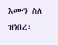እሙን ስለ ዝነበረ፡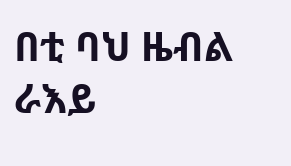በቲ ባህ ዜብል ራእይ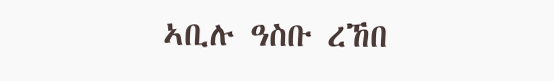ኣቢሉ ዓስቡ ረኸበ